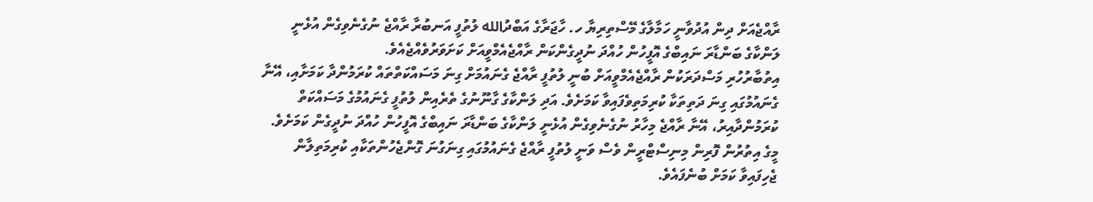ރާއްޖެއަށް ދިން އުދުވާނީ ހަމާލާގެ މޭސްތިރިޔާ ހ. ހާޖަރާގެ އަބްދުالله ލުތުފީ އަނބުރާ ރާއްޖެ ނުގެނެވިގެން އުޅެނީ ލަންކާގެ ބަންޑާރަ ނައިބްގެ އޮފީހުން ހުއްދަ ނުދީގެންކަން ރާއްޖެއެމްވީއަށް ކަށަވަރުވެއްޖެއެވެ.
އިތުބާރުހުރި މަސްދަރަކުން ރާއްޖެއެމްވީއަށް ބުނީ ލުތުފީ ރާއްޖެ ގެނައުމަށް ގިނަ މަސައްކަތްތައް ކުރަމުންދާ ކަމަށާއި، އޭނާ ގެނައުމުގައި ގިނަ ދަތިތަކާ ކުރިމަތިވެފައިވާ ކަމަށެވެ. އަދި ލަންކާގެ ގާނޫނުގެ ތެރެއިން ލުތުފީ ގެނައުމުގެ މަސައްކަތް ކުރަމުންދާއިރު، އޭނާ ރާއްޖެ މިހާރު ނުގެނެވިގެން އުޅެނީ ލަންކާގެ ބަންޑާރަ ނައިބްގެ އޮފީހުން ހުއްދަ ނުދީގެން ކަމަށެވެ.
މީގެ އިތުރުން ފޮރިން މިނިސްޓްރީން ވެސް ވަނީ ލުތުފީ ރާއްޖެ ގެނައުމުގައި ގިނަގުނަ ގޮންޖެހުންތަކާއި ކުރިމަތިލާން ޖެހިފައިވާ ކަމަށް ބުނެފައެވެ.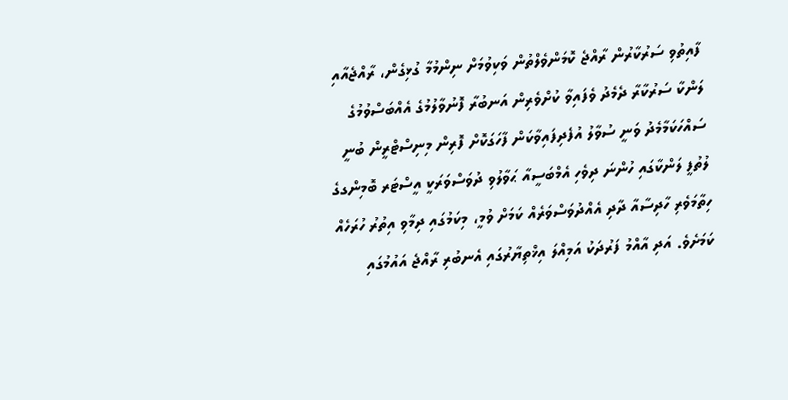ފާއިތުވި ސަރުކާރުން ރާއްޖެ ކޮމަންވެލްތުން ވަކިވުމަށް ނިންމުމާ ގުޅިގެން، ރާއްޖެއާއި ލަންކާ ސަރުކާރާ ދެމެދު ވެފައިވާ ކުށްވެރިން އަނބުރާ ފޮނުވާލުމުގެ އެއްބަސްވުމުގެ ސައްހަކަމާމެދު ވަނީ ސުވާލު އުފެދިފައިވާކަން ފާހަގަކޮށް ފޮރިން މިނިސްޓްރީން ބުނީ ލުތުފީ ލަންކާގައި ހުންނަ ދިވެހި އެމްބަސީއާ ޙަވާލުވި ދުވަސްވަރަކީ އީސްޓަރ ބޮމިންގގެ ހިތާމަވެރި ހާދިސާއާ ދާދި އެއްދުވަސްވަރެއް ކަމަށް ވުމީ، މިކަމުގައި ދިމާވި އިތުރު ހުރަހެއް ކަމަށެވެ. އަދި އާއްމު ފަރުދަކު އަމިއްލަ އިޚްތިޔާރުގައި އެނބުރި ރާއްޖެ އައުމުގައި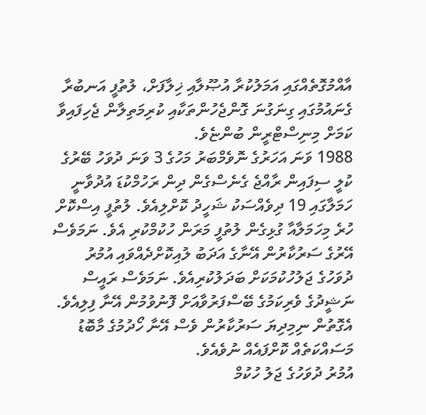އާއްމުގޮތެއްގައި އަމަލުކުރާ އުޞޫލާއި ޚިލާފަށް، ލުތުފީ އަނބުރާ ގެނައުމުގައި ގިނަގުނަ ގޮންޖެހުންތަކާއި ކުރިމަތިލާން ޖެހިފައިވާ ކަމަށް މިނިސްޓްރީން ބުންޏެވެ.
1988 ވަނަ އަހަރުގެ ނޮވެމްބަރު މަހުގެ 3 ވަނަ ދުވަހު ބޭރުގެ ކުލީ ސިފައިން ރާއްޖެ ގެނެސްގެން ދިން ރަހުމްކުޑަ އުދުވާނީ ހަމަލާގައި 19 ދިވެއްސަކު ޝަހީދު ކޮށްލިއެވެ. ލުތުފީ އިސްކޮށް ހުރެ މިހަމަލާއާ ގުޅިގެން ލުތުފީ މަރަން ހުކުމްކުރި އެވެ. ނަމަވެސް އޭރުގެ ސަރުކާރުން އޭނާގެ އަދަބު ލުއިކޮށްދެއްވައި އުމުރު ދުވަހުގެ ޖަލުހުކުމަކަށް ބަދަލުކުރިއެވެ. ނަމަވެސް ރައީސް ނަޝީދުގެ ވެރިކަމުގެ ބޭސްފަރުވާއަށް ފޮނުވުމުން އޭނާ ފިލިއެވެ. އެގޮތުން ނިމިދިޔަ ސަރުކާރުން ވެސް އޭނާ ހޯދުމުގެ މާބޮޑު މަސައްކަތެއް ކޮށްފައެއް ނުވެއެވެ.
އުމުރު ދުވަހުގެ ޖަލު ހުކުމް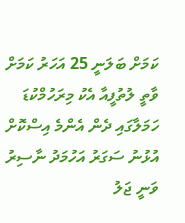ކަމަށް ބަލަނީ 25 އަހަރު ކަމަށް ވާތީ ލުތުފީއާ އެކު މިރަހުމްކުޑަ ހަމަލާގައި ދެން އެންމެ އިސްކޮށް އުޅުނު ސަގަރު އަހުމަދު ނާސިރު ވަނީ ޖަލު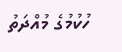ހުކުމުގެ މުއްދަތު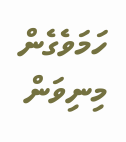ހަމަވެގެން މިނިވަން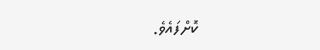ކޮށްފައެވެ.